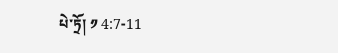པེ་ཏྲོ། ༡ 4:7-11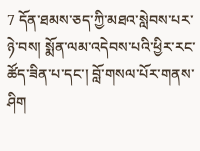7 དོན་ཐམས་ཅད་ཀྱི་མཐའ་སླེབས་པར་ཉེ་བས། སྨོན་ལམ་འདེབས་པའི་ཕྱིར་རང་ཚོད་ཟིན་པ་དང་། བློ་གསལ་པོར་གནས་ཤིག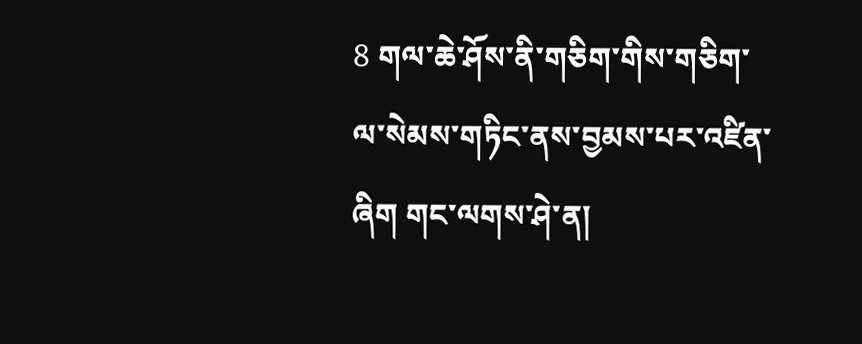8 གལ་ཆེ་ཤོས་ནི་གཅིག་གིས་གཅིག་ལ་སེམས་གཏིང་ནས་བྱམས་པར་འཛིན་ཞིག གང་ལགས་ཤེ་ན།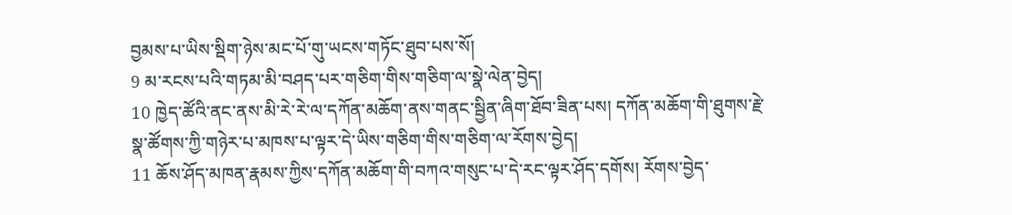བྱམས་པ་ཡིས་སྡིག་ཉེས་མང་པོ་གུ་ཡངས་གཏོང་ཐུབ་པས་སོ།
9 མ་རངས་པའི་གཏམ་མི་བཤད་པར་གཅིག་གིས་གཅིག་ལ་སྣེ་ལེན་བྱེད།
10 ཁྱེད་ཚོའི་ནང་ནས་མི་རེ་རེ་ལ་དཀོན་མཆོག་ནས་གནང་སྦྱིན་ཞིག་ཐོབ་ཟིན་པས། དཀོན་མཆོག་གི་ཐུགས་རྗེ་སྣ་ཚོགས་ཀྱི་གཉེར་པ་མཁས་པ་ལྟར་དེ་ཡིས་གཅིག་གིས་གཅིག་ལ་རོགས་བྱེད།
11 ཆོས་ཤོད་མཁན་རྣམས་ཀྱིས་དཀོན་མཆོག་གི་བཀའ་གསུང་པ་དེ་རང་ལྟར་ཤོད་དགོས། རོགས་བྱེད་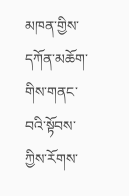མཁན་གྱིས་དཀོན་མཆོག་གིས་གནང་བའི་སྟོབས་ཀྱིས་རོགས་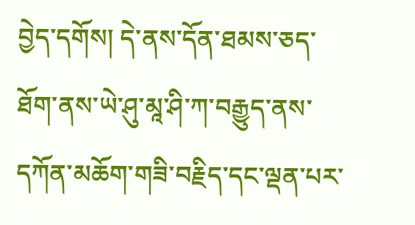བྱེད་དགོས། དེ་ནས་དོན་ཐམས་ཅད་ཐོག་ནས་ཡེ་ཤུ་མཱ་ཤི་ཀ་བརྒྱུད་ནས་དཀོན་མཆོག་གཟི་བརྗིད་དང་ལྡན་པར་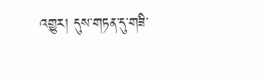འགྱུར། དུས་གཏན་དུ་གཟི་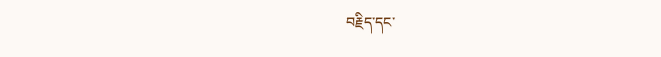བརྗིད་དང་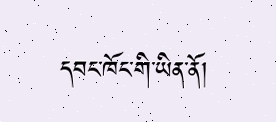དབང་ཁོང་གི་ཡིན་ནོ།